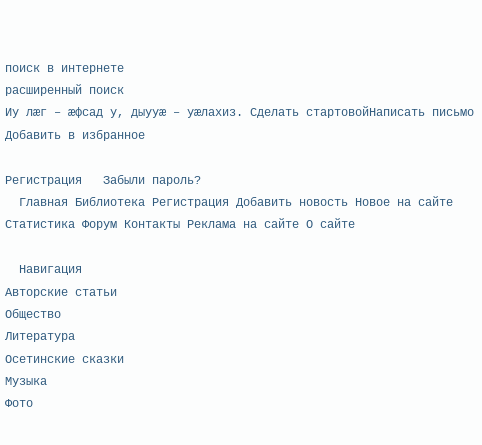поиск в интернете
расширенный поиск
Иу лæг – æфсад у, дыууæ – уæлахиз. Сделать стартовойНаписать письмо Добавить в избранное

Регистрация   Забыли пароль?
  Главная Библиотека Регистрация Добавить новость Новое на сайте Статистика Форум Контакты Реклама на сайте О сайте

  Навигация
Авторские статьи
Общество
Литература
Осетинские сказки
Музыка
Фото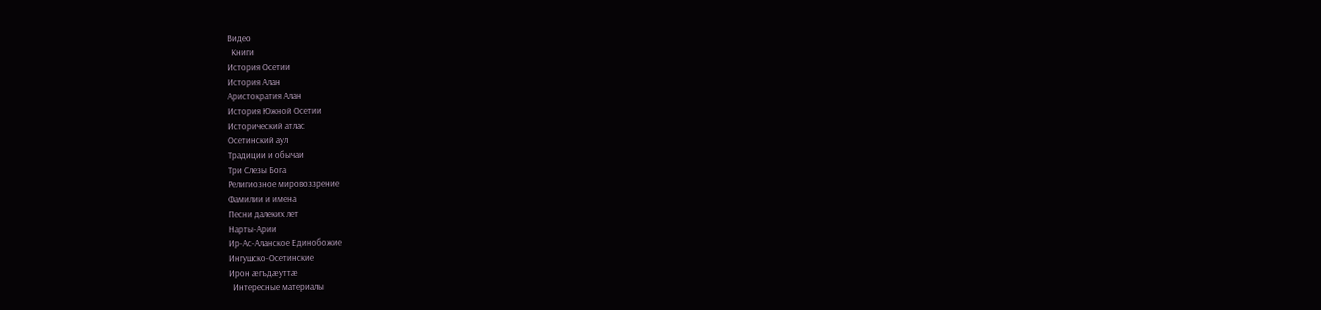Видео
  Книги
История Осетии
История Алан
Аристократия Алан
История Южной Осетии
Исторический атлас
Осетинский аул
Традиции и обычаи
Три Слезы Бога
Религиозное мировоззрение
Фамилии и имена
Песни далеких лет
Нарты-Арии
Ир-Ас-Аланское Единобожие
Ингушско-Осетинские
Ирон æгъдæуттæ
  Интересные материалы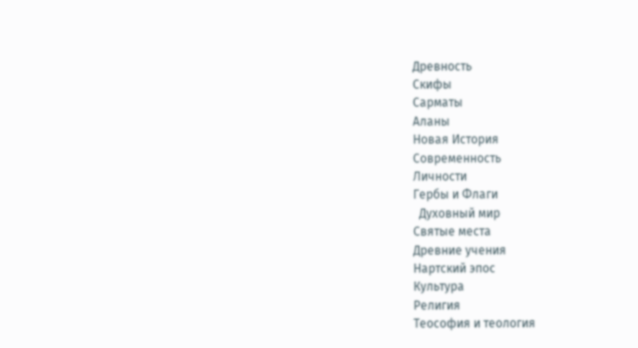Древность
Скифы
Сарматы
Аланы
Новая История
Современность
Личности
Гербы и Флаги
  Духовный мир
Святые места
Древние учения
Нартский эпос
Культура
Религия
Теософия и теология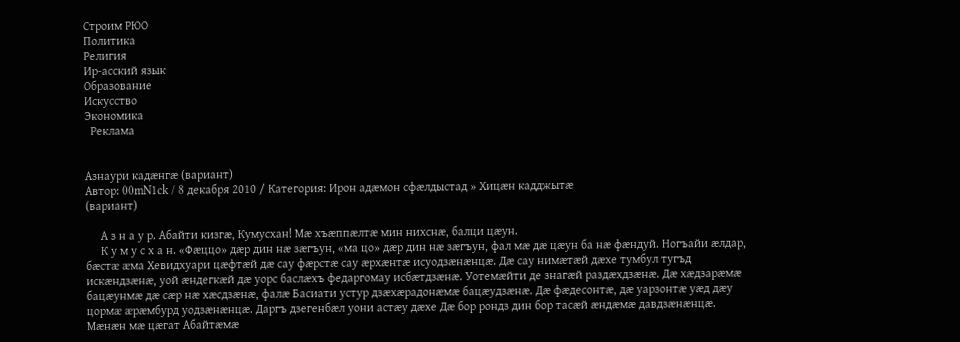Строим РЮО
Политика
Религия
Ир-асский язык
Образование
Искусство
Экономика
  Реклама


Азнаури кадæнгæ (вариант)
Автор: 00mN1ck / 8 декабря 2010 / Категория: Ирон адæмон сфæлдыстад » Хицæн кадджытæ
(вариант)

     А з н а у р. Абайти кизгæ, Кумусхан! Мæ хъæппæлтæ мин нихснæ, балци цæун.
     К у м у с х а н. «Фæццо» дæр дин нæ зæгъун, «ма цо» дæр дин нæ зæгъун, фал мæ дæ цæун ба нæ фæндуй. Ногъайи æлдар, бæстæ æма Хевидхуари цæфтæй дæ сау фæрстæ сау æрхæнтæ исуодзæнæнцæ. Дæ сау нимæтæй дæхе тумбул тугъд искæндзæнæ, уой æндегкæй дæ уорс баслæхъ федаргомау исбæтдзæнæ. Уотемæйти де знагæй раздæхдзæнæ. Дæ хæдзарæмæ бацæунмæ дæ сæр нæ хæсдзæнæ, фалæ Басиати устур дзæхæрадонæмæ бацæудзæнæ. Дæ фæдесонтæ, дæ уарзонтæ уæд дæу цормæ æрæмбурд уодзæнæнцæ. Даргъ дзегенбæл уони астæу дæхе Дæ бор рондз дин бор тасæй æндæмæ давдзæнæнцæ. Мæнæн мæ цæгат Абайтæмæ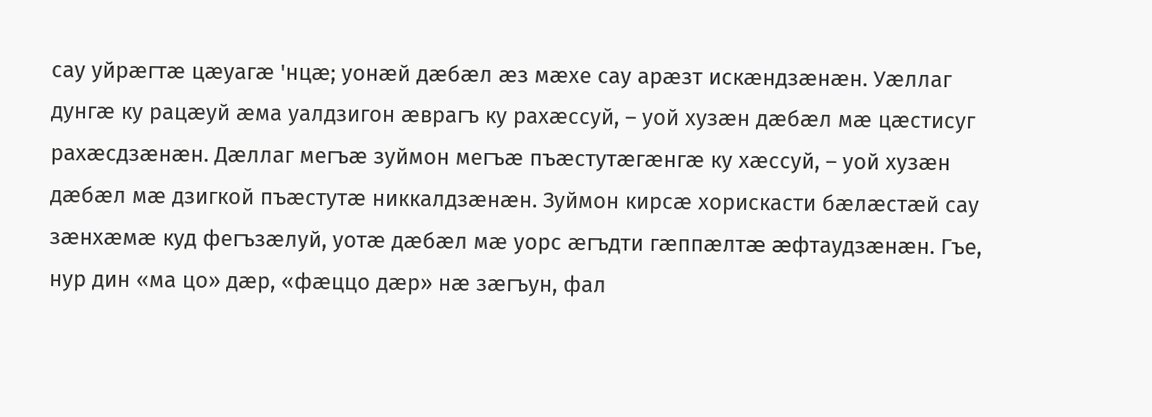сау уйрæгтæ цæуагæ 'нцæ; уонæй дæбæл æз мæхе сау арæзт искæндзæнæн. Уæллаг дунгæ ку рацæуй æма уалдзигон æврагъ ку рахæссуй, – уой хузæн дæбæл мæ цæстисуг рахæсдзæнæн. Дæллаг мегъæ зуймон мегъæ пъæстутæгæнгæ ку хæссуй, – уой хузæн дæбæл мæ дзигкой пъæстутæ никкалдзæнæн. Зуймон кирсæ хорискасти бæлæстæй сау зæнхæмæ куд фегъзæлуй, уотæ дæбæл мæ уорс æгъдти гæппæлтæ æфтаудзæнæн. Гъе, нур дин «ма цо» дæр, «фæццо дæр» нæ зæгъун, фал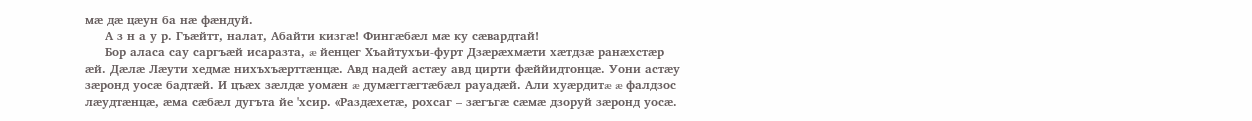мæ дæ цæун ба нæ фæндуй.
     А з н а у р. Гъæйтт, налат, Абайти кизгæ! Фингæбæл мæ ку сæвардтай!
     Бор аласа сау саргъæй исаразта, æ йенцег Хъайтухъи-фурт Дзæрæхмæти хæтдзæ ранæхстæр æй. Дæлæ Лæути хедмæ нихъхъæрттæнцæ. Авд надей астæу авд цирти фæййидтонцæ. Уони астæу зæронд уосæ бадтæй. И цъæх зæлдæ уомæн æ думæггæгтæбæл рауадæй. Али хуæрдитæ æ фалдзос лæудтæнцæ, æма сæбæл дугъта йе 'хсир. «Раздæхетæ, рохсаг – зæгъгæ сæмæ дзоруй зæронд уосæ.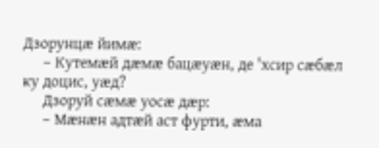Дзорунцæ йимæ:
     – Кутемæй дæмæ бацæуæн, де 'хсир сæбæл ку доцис, уæд?
     Дзоруй сæмæ уосæ дæр:
     – Мæнæн адтæй аст фурти, æма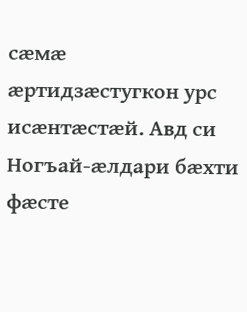сæмæ æртидзæстугкон урс исæнтæстæй. Авд си Ногъай-æлдари бæхти фæсте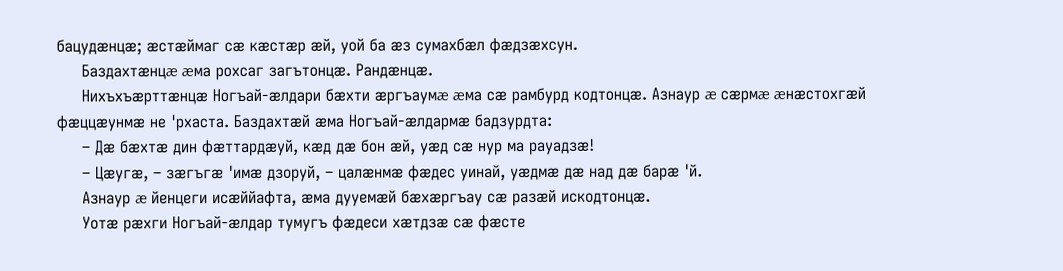бацудæнцæ; æстæймаг сæ кæстæр æй, уой ба æз сумахбæл фæдзæхсун.
     Баздахтæнцæ æма рохсаг загътонцæ. Рандæнцæ.
     Нихъхъæрттæнцæ Ногъай-æлдари бæхти æргъаумæ æма сæ рамбурд кодтонцæ. Азнаур æ сæрмæ æнæстохгæй фæццæунмæ не 'рхаста. Баздахтæй æма Ногъай-æлдармæ бадзурдта:
     – Дæ бæхтæ дин фæттардæуй, кæд дæ бон æй, уæд сæ нур ма рауадзæ!
     – Цæугæ, – зæгъгæ 'имæ дзоруй, – цалæнмæ фæдес уинай, уæдмæ дæ над дæ барæ 'й.
     Азнаур æ йенцеги исæййафта, æма дууемæй бæхæргъау сæ разæй искодтонцæ.
     Уотæ рæхги Ногъай-æлдар тумугъ фæдеси хæтдзæ сæ фæсте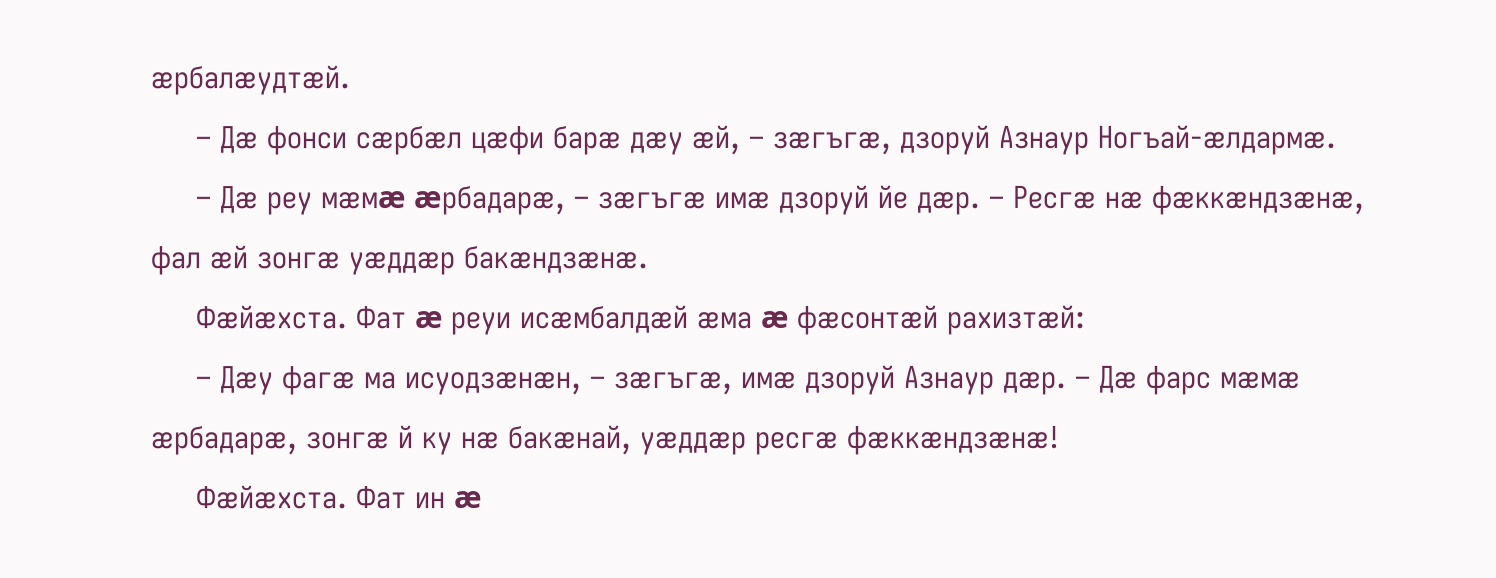æрбалæудтæй.
     – Дæ фонси сæрбæл цæфи барæ дæу æй, – зæгъгæ, дзоруй Азнаур Ногъай-æлдармæ.
     – Дæ реу мæмæ æрбадарæ, – зæгъгæ имæ дзоруй йе дæр. – Ресгæ нæ фæккæндзæнæ, фал æй зонгæ уæддæр бакæндзæнæ.
     Фæйæхста. Фат æ реуи исæмбалдæй æма æ фæсонтæй рахизтæй:
     – Дæу фагæ ма исуодзæнæн, – зæгъгæ, имæ дзоруй Азнаур дæр. – Дæ фарс мæмæ æрбадарæ, зонгæ й ку нæ бакæнай, уæддæр ресгæ фæккæндзæнæ!
     Фæйæхста. Фат ин æ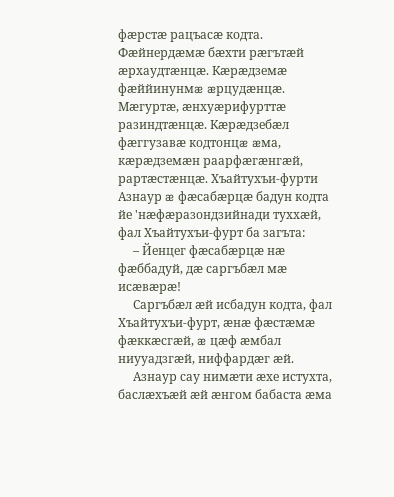фæрстæ рацъасæ кодта. Фæйнердæмæ бæхти рæгътæй æрхаудтæнцæ. Кæрæдземæ фæййинунмæ æрцудæнцæ. Мæгуртæ, æнхуæрифурттæ разиндтæнцæ. Кæрæдзебæл фæггузавæ кодтонцæ æма, кæрæдземæн раарфæгæнгæй, рартæстæнцæ. Хъайтухъи-фурти Азнаур æ фæсабæрцæ бадун кодта йе 'нæфæразондзийнади туххæй, фал Хъайтухъи-фурт ба загъта:
     – Йенцег фæсабæрцæ нæ фæббадуй, дæ саргъбæл мæ исæвæрæ!
     Саргъбæл æй исбадун кодта, фал Хъайтухъи-фурт, æнæ фæстæмæ фæккæсгæй, æ цæф æмбал ниууадзгæй, ниффардæг æй.
     Азнаур сау нимæти æхе истухта, баслæхъæй æй æнгом бабаста æма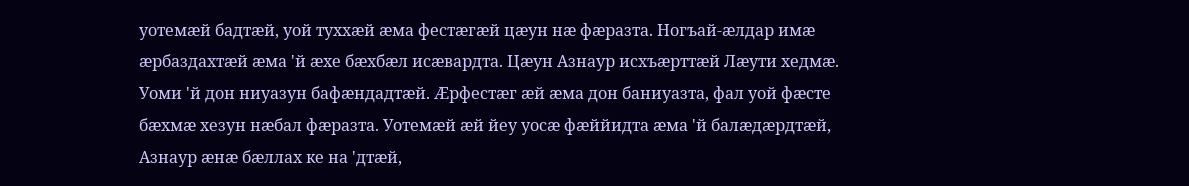уотемæй бадтæй, уой туххæй æма фестæгæй цæун нæ фæразта. Ногъай-æлдар имæ æрбаздахтæй æма 'й æхе бæхбæл исæвардта. Цæун Азнаур исхъæрттæй Лæути хедмæ. Уоми 'й дон ниуазун бафæндадтæй. Æрфестæг æй æма дон баниуазта, фал уой фæсте бæхмæ хезун нæбал фæразта. Уотемæй æй йеу уосæ фæййидта æма 'й балæдæрдтæй, Азнаур æнæ бæллах ке на 'дтæй,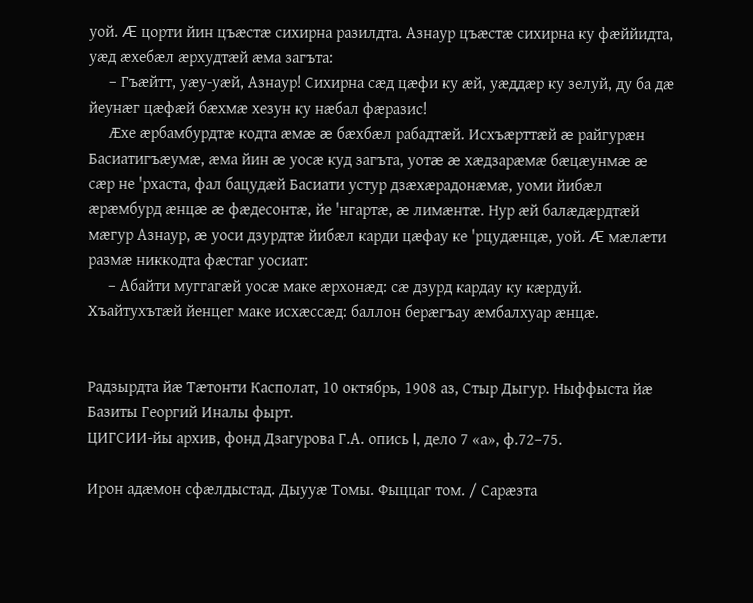уой. Æ цорти йин цъæстæ сихирна разилдта. Азнаур цъæстæ сихирна ку фæййидта, уæд æхебæл æрхудтæй æма загъта:
     – Гъæйтт, уæу-уæй, Азнаур! Сихирна сæд цæфи ку æй, уæддæр ку зелуй, ду ба дæ йеунæг цæфæй бæхмæ хезун ку нæбал фæразис!
     Æхе æрбамбурдтæ кодта æмæ æ бæхбæл рабадтæй. Исхъæрттæй æ райгурæн Басиатигъæумæ, æма йин æ уосæ куд загъта, уотæ æ хæдзарæмæ бæцæунмæ æ сæр не 'рхаста, фал бацудæй Басиати устур дзæхæрадонæмæ, уоми йибæл æрæмбурд æнцæ æ фæдесонтæ, йе 'нгартæ, æ лимæнтæ. Нур æй балæдæрдтæй мæгур Азнаур, æ уоси дзурдтæ йибæл карди цæфау ке 'рцудæнцæ, уой. Æ мæлæти размæ никкодта фæстаг уосиат:
     – Абайти муггагæй уосæ маке æрхонæд: сæ дзурд кардау ку кæрдуй. Хъайтухътæй йенцег маке исхæссæд: баллон берæгъау æмбалхуар æнцæ.


Радзырдта йæ Тæтонти Касполат, 10 октябрь, 1908 аз, Стыр Дыгур. Ныффыста йæ Базиты Георгий Иналы фырт.
ЦИГСИИ-йы архив, фонд Дзагурова Г.А. опись I, дело 7 «а», ф.72–75.

Ирон адæмон сфæлдыстад. Дыууæ Томы. Фыццаг том. / Сарæзта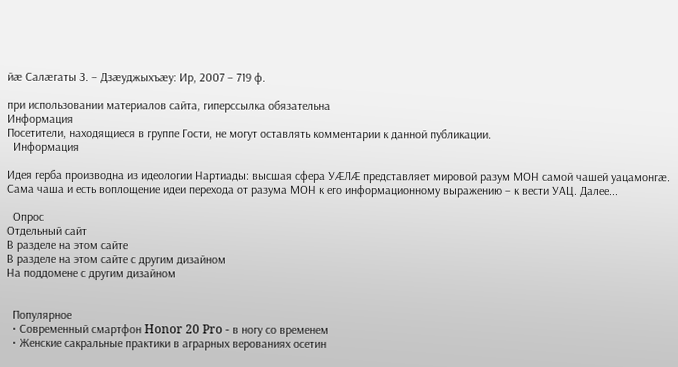йæ Салæгаты З. – Дзæуджыхъæу: Ир, 2007 – 719 ф.

при использовании материалов сайта, гиперссылка обязательна
Информация
Посетители, находящиеся в группе Гости, не могут оставлять комментарии к данной публикации.
  Информация

Идея герба производна из идеологии Нартиады: высшая сфера УÆЛÆ представляет мировой разум МОН самой чашей уацамонгæ. Сама чаша и есть воплощение идеи перехода от разума МОН к его информационному выражению – к вести УАЦ. Далее...

  Опрос
Отдельный сайт
В разделе на этом сайте
В разделе на этом сайте с другим дизайном
На поддомене с другим дизайном


  Популярное
  • Современный смартфон Honor 20 Pro - в ногу со временем
  • Женские сакральные практики в аграрных верованиях осетин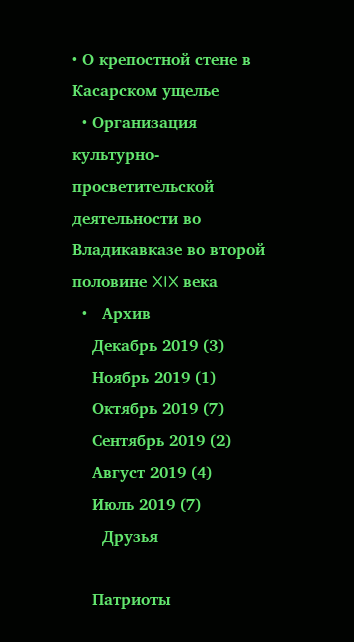• О крепостной стене в Касарском ущелье
  • Организация культурно-просветительской деятельности во Владикавказе во второй половине XIX века
  •   Архив
    Декабрь 2019 (3)
    Ноябрь 2019 (1)
    Октябрь 2019 (7)
    Сентябрь 2019 (2)
    Август 2019 (4)
    Июль 2019 (7)
      Друзья

    Патриоты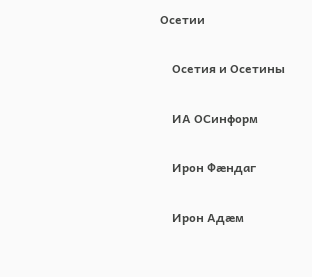Осетии

    Осетия и Осетины

    ИА ОСинформ

    Ирон Фæндаг

    Ирон Адæм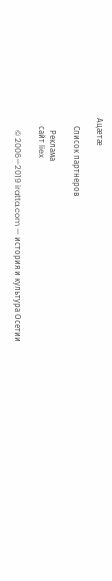Ацæтæ

    Список партнеров

      Реклама
    сайт liex

      © 2006—2019 iratta.com — история и культура Осетии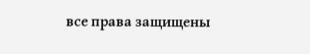все права защищены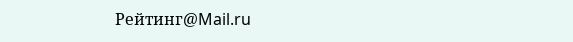Рейтинг@Mail.ru